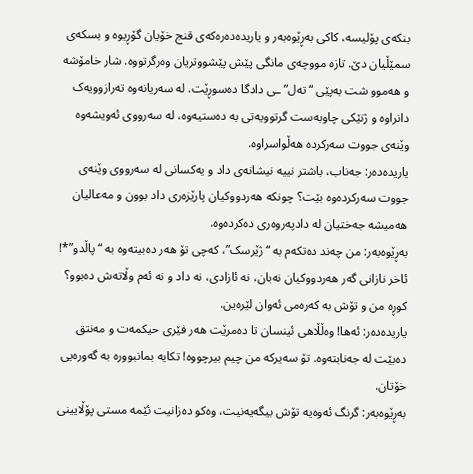بنکەی پۆلیسە، کاکی بەڕێوەبەر و یاریدەدەرەکەی قنج خۆیان گۆڕیوە و بسکەی سمێڵیان دێ. تازە مووچەی مانگی پێش پێشووتریان وەرگرتووە. شار خامۆشە و هەموو شت بەپێی “تەل”ـی دادگا دەسوڕێت. لە سەریانەوە تەرازوویەک دانراوە و ژنێکی چاوبەست گرتوویەتی بە دەستیەوە، لە سەرووی ئەویشەوە وێنەی جووت سەرکردە هەڵواسراوە.
یاریدەدەر: جەناب، باشتر نییە نیشانەی داد و یەکسانی لە سەرووی وێنەی جووت سەرکردەوە بێت؟ چونکە هەردووکیان پارێزەری داد بوون و مەعالیان هەمیشە جەختیان لە دادپەروەری دەکردەوە.
بەڕێوەبەر: من چەند دەتکەم بە “ژێرسک”، کەچی تۆ هەر دەبیتەوە بە “پاڵدو”*! ئاخر نازانی گەر هەردووکیان نەبان، نە ئازادی، نە داد و نە ئەم وڵاتەش دەبوو؟ کوڕە من و تۆش بە کەرەمی ئەوان لێرەین.
یاریدەدەر: ئەها! وەڵڵاهی ئینسان تا دەمرێت هەر فێری حیکمەت و مەنتق دەبێت لە جەنابتەوە. تۆ سەیرکە من چیم بیرچووە! تکایە بمانبوورە بە گەورەیی خۆتان.
بەڕێوەبەر: گرنگ ئەوەیە تۆش بیگەیەنیت، وەکو دەزانیت ئێمە مستی پۆڵایینی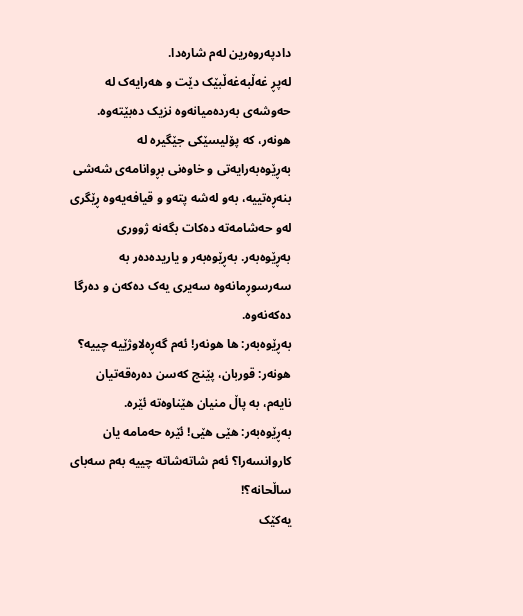دادپەروەرین لەم شارەدا.
لەپڕ غەڵبەغەڵبێک دێت و هەرایەک لە حەوشەی بەردەمیانەوە نزیک دەبێتەوە. هونەر، کە پۆلیسێکی جێگیرە لە بەڕێوەبەرایەتی و خاوەنی بڕوانامەی شەشی بنەڕەتییە، بەو لەشە پتەو و قیافەیەوە ڕێگری لەو حەشامەتە دەکات بگەنە ژووری بەڕێوەبەر. بەڕێوەبەر و یاریدەدەر بە سەرسوڕمانەوە سەیری یەک دەکەن و دەرگا دەکەنەوە.
بەڕێوەبەر: ها هونەر! ئەم گەڕەلاوژێیە چییە؟
هونەر: قوربان، پێنج کەسن دەرەقەتیان نایەم، بە پاڵ منیان هێناوەتە ئێرە.
بەڕێوەبەر: هێی هێی! ئێرە حەمامە یان کاروانسەرا؟ ئەم شاتەشاتە چییە بەم سەبای ساڵحانە؟!
یەکێک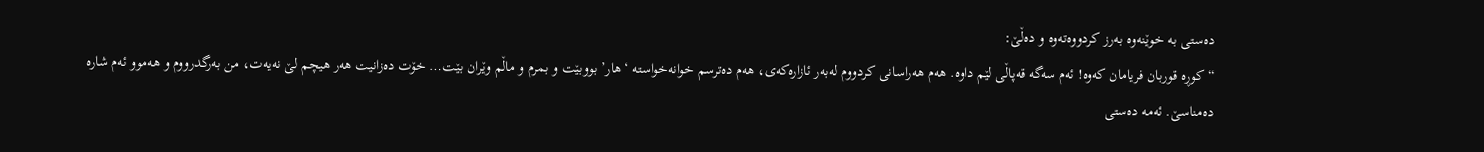دەستی بە خوێنەوە بەرز کردووەتەوە و دەڵێ:
“کوڕە قوربان فریامان کەوە! ئەم سەگە قەپاڵی لێم داوە. هەم هەراسانی کردووم لەبەر ئازارەکەی، هەم دەترسم خوانەخواستە ‘هار’ بووبێت و بمرم و ماڵم وێران بێت… خۆت دەزانیت هەر هیچم لێ نەیەت، من بەرگدرووم و هەموو ئەم شارە دەمناسێ. ئەمە دەستی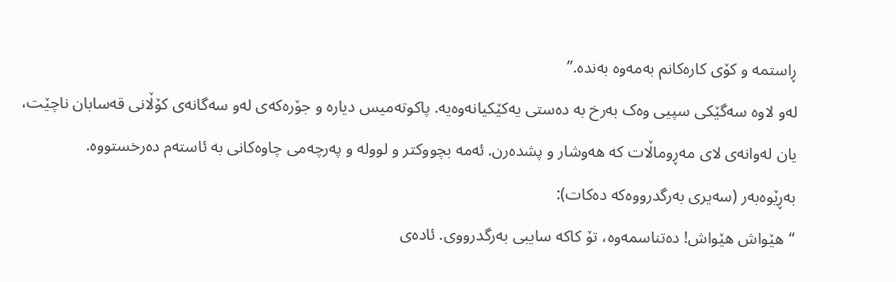ڕاستمە و کۆی کارەکانم بەمەوە بەندە.”
لەو لاوە سەگێکی سپیی وەک بەرخ بە دەستی یەکێکیانەوەیە. پاکوتەمیس دیارە و جۆرەکەی لەو سەگانەی کۆڵانی قەسابان ناچێت، یان لەوانەی لای مەڕوماڵات کە هەوشار و پشدەرن. ئەمە بچووکتر و لوولە و پەرچەمی چاوەکانی بە ئاستەم دەرخستووە.
بەڕێوەبەر (سەیری بەرگدرووەکە دەکات):
“هێواش هێواش! دەتناسمەوە، تۆ کاکە سایبی بەرگدرووی. ئادەی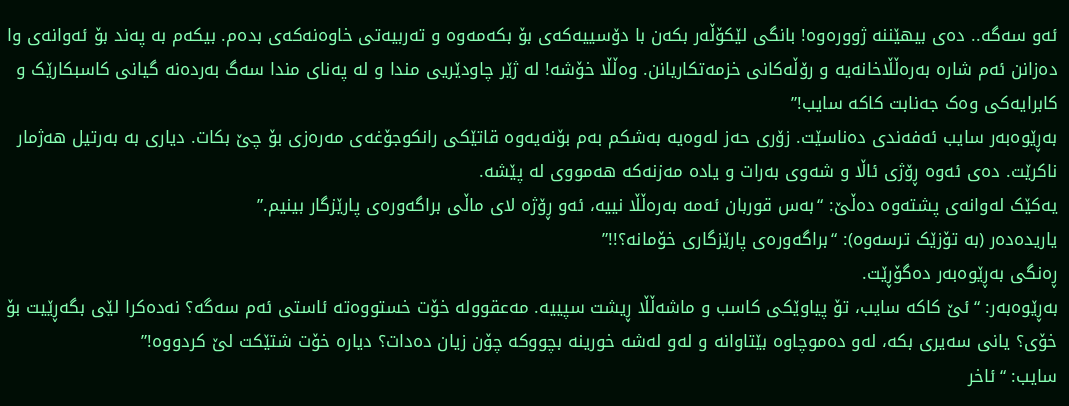ئەو سەگە.. دەی بیهێننە ژوورەوە! بانگی لێکۆڵەر بکەن با دۆسییەکەی بۆ بکەمەوە و تەربیەتی خاوەنەکەی بدەم. بیکەم بە پەند بۆ ئەوانەی وا دەزانن ئەم شارە بەرەڵڵاخانەیە و رۆڵەکانی خزمەتکاریانن. وەڵڵا خۆشە! لە ژێر چاودێریی مندا و لە پەنای مندا سەگ بەردەنە گیانی کاسبکارێک و کابرایەکی وەک جەنابت کاکە سایب!”
بەڕێوەبەر سایب ئەفەندی دەناسێت. زۆری حەز لەوەیە بەشکم بەم بۆنەیەوە قاتێکی رانکوجۆغەی مەرەزی بۆ چێ بکات. دیاری بە بەرتیل هەژمار ناکرێت. دەی ئەوە ڕۆژی ئاڵا و شەوی بەرات و یادە مەزنەکە هەمووی لە پێشە.
یەکێک لەوانەی پشتەوە دەڵێ: “بەس قوربان ئەمە بەرەڵڵا نییە، ئەو ڕۆژە لای ماڵی براگەورەی پارێزگار بینیم.”
یاریدەدەر (بە تۆزێک ترسەوە): “براگەورەی پارێزگاری خۆمانە؟!!”
ڕەنگی بەڕێوەبەر دەگۆڕێت.
بەڕێوەبەر: “ئێ کاکە سایب، تۆ پیاوێکی کاسب و ماشەڵڵا ڕیشت سپییە. مەعقوولە خۆت خستووەتە ئاستی ئەم سەگە؟ نەدەکرا لێی بگەڕێیت بۆ خۆی؟ یانی سەیری بکە، لەو دەموچاوە بێتاوانە و لەو لەشە خورینە بچووکە چۆن زیان دەدات؟ دیارە خۆت شتێکت لێ کردووە!”
سایب: “ئاخر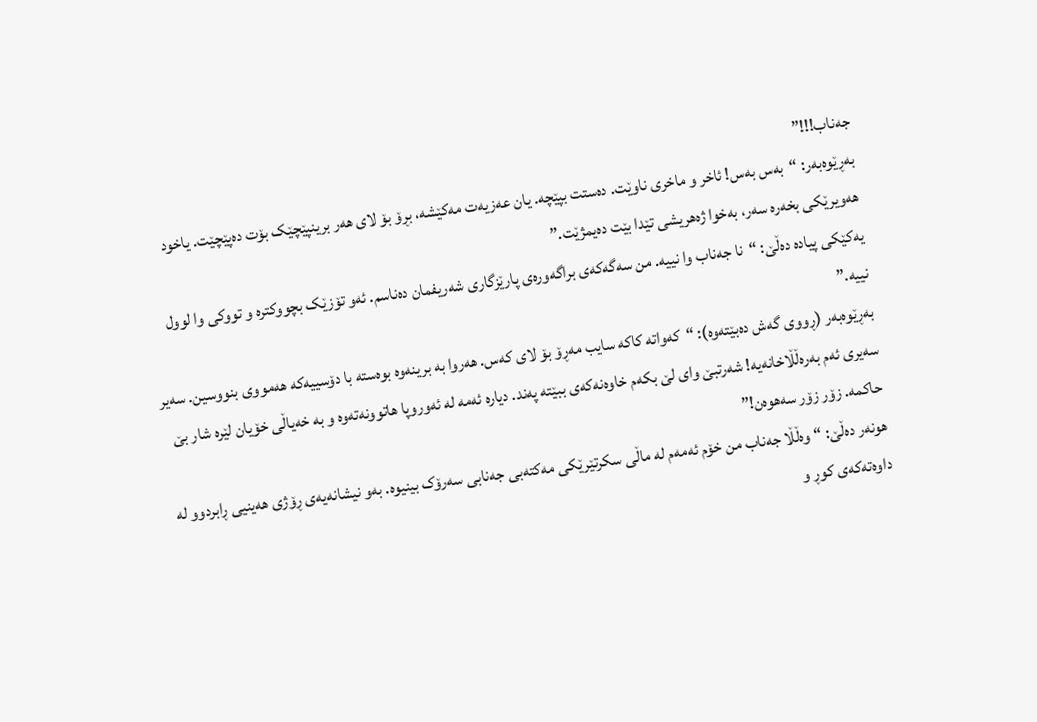جەناب!!!”
بەڕێوەبەر: “بەس بەس! ئاخر و ماخری ناوێت. دەستت بپێچە. یان عەزیەت مەکێشە، بڕۆ بۆ لای هەر برینپێچێک بۆت دەپێچێت. یاخود هەویرێکی بخەرە سەر، بەخوا ژەهریشی تێدا بێت دەیمژێت.”
یەکێکی پیادە دەڵێ: “نا جەناب وا نییە. من سەگەکەی براگەورەی پارێزگاری شەریفمان دەناسم. ئەو تۆزێک بچووکترە و تووکی وا لوول نییە.”
بەڕێوەبەر (ڕووی گەش دەبێتەوە): “کەواتە کاکە سایب مەڕۆ بۆ لای کەس. هەروا بە برینەوە بوەستە با دۆسییەکە هەمووی بنووسین. سەیر سەیری ئەم بەرەڵڵاخانەیە! شەرتبێ وای لێ بکەم خاوەنەکەی ببێتە پەند. دیارە ئەمە لە ئەوروپا هاتوونەتەوە و بە خەیاڵی خۆیان لێرە شار بێ حاکمە. زۆر زۆر سەهوەن!”
هونەر دەڵێ: “وەڵڵا جەناب من خۆم ئەمەم لە ماڵی سکرتێرێکی مەکتەبی جەنابی سەرۆک بینیوە. بەو نیشانەیەی ڕۆژی هەینیی ڕابردوو لە داوەتەکەی کوڕ و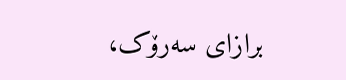برازای سەرۆک،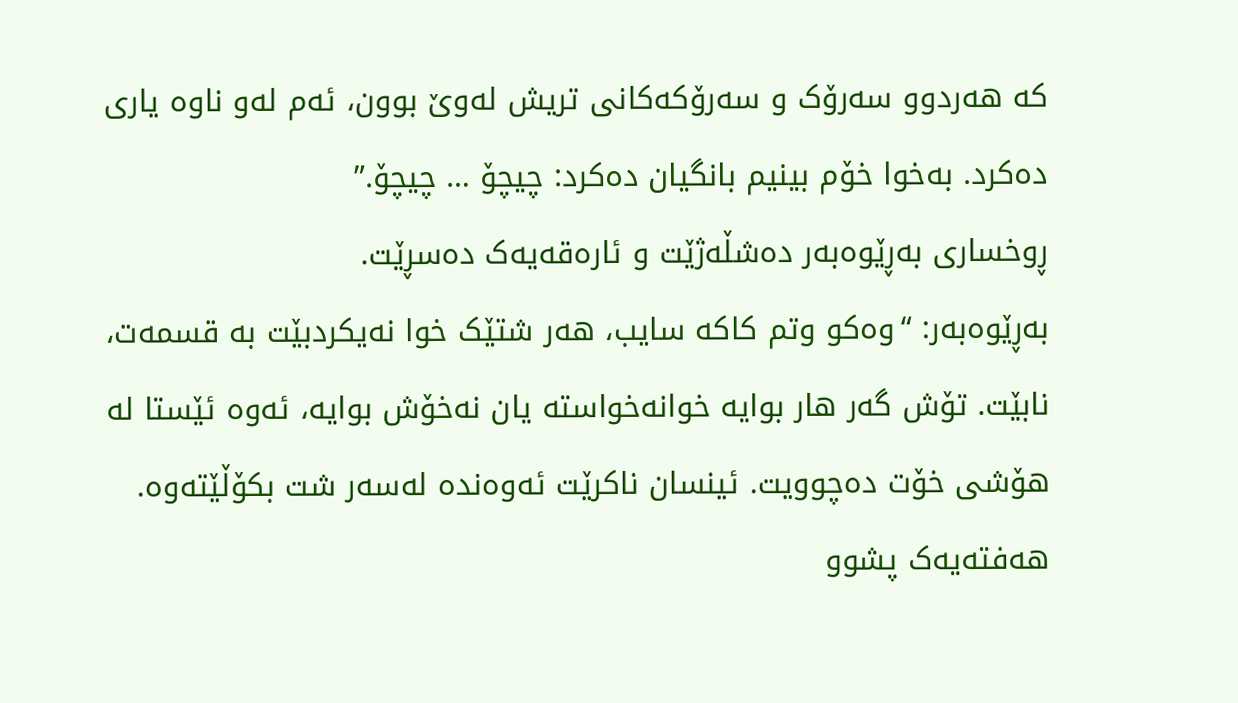کە هەردوو سەرۆک و سەرۆکەکانی تریش لەوێ بوون، ئەم لەو ناوە یاری دەکرد. بەخوا خۆم بینیم بانگیان دەکرد: چیچۆ … چیچۆ.”
ڕوخساری بەڕێوەبەر دەشڵەژێت و ئارەقەیەک دەسڕێت.
بەڕێوەبەر: “وەکو وتم کاکە سایب، هەر شتێک خوا نەیکردبێت بە قسمەت، نابێت. تۆش گەر هار بوایە خوانەخواستە یان نەخۆش بوایە، ئەوە ئێستا لە هۆشی خۆت دەچوویت. ئینسان ناکرێت ئەوەندە لەسەر شت بکۆڵێتەوە. هەفتەیەک پشوو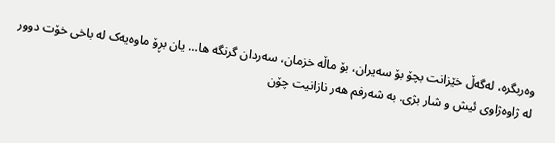وەربگرە، لەگەڵ خێزانت بچۆ بۆ سەیران، بۆ ماڵە خزمان، سەردان گرنگە ها… یان بڕۆ ماوەیەک لە باخی خۆت دوور لە ژاوەژاوی ئیش و شار بژی. بە شەرفم هەر نازانیت چۆن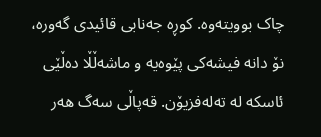چاک بوویتەوە. کوڕە جەنابی قائیدی گەورە، نۆ دانە فیشەکی پێوەیە و ماشەڵڵا دەڵێی ئاسکە لە تەلەفزیۆن. قەپاڵی سەگ هەر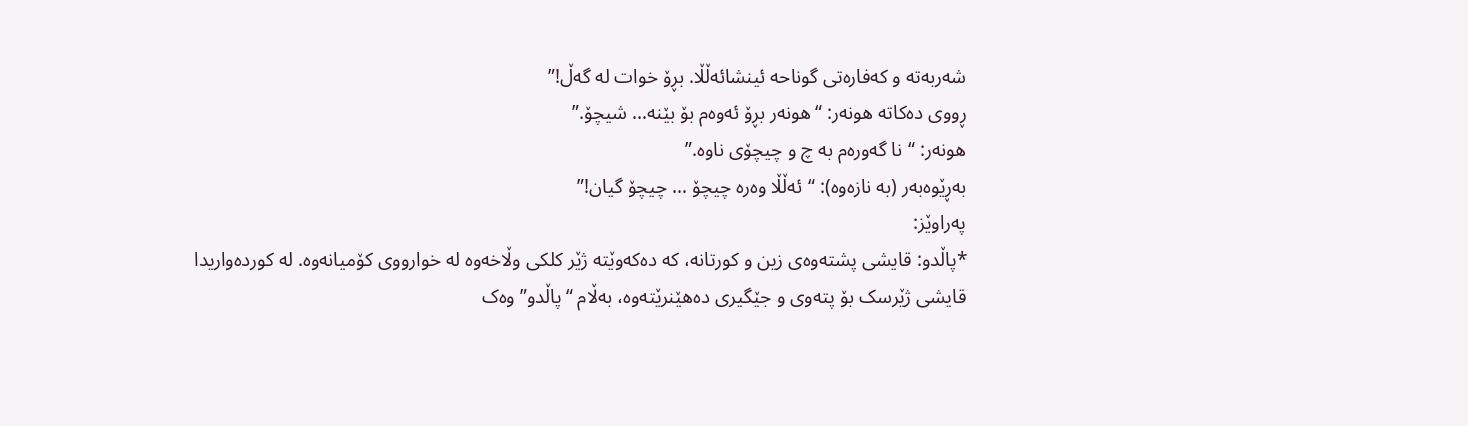شەربەتە و کەفارەتی گوناحە ئینشائەڵڵا. بڕۆ خوات لە گەڵ!”
ڕووی دەکاتە هونەر: “هونەر بڕۆ ئەوەم بۆ بێنە… شیچۆ.”
هونەر: “نا گەورەم بە چ و چیچۆی ناوە.”
بەڕێوەبەر (بە نازەوە): “ئەڵڵا وەرە چیچۆ … چیچۆ گیان!”
پەراوێز:
*پاڵدو: قایشی پشتەوەی زین و کورتانە، کە دەکەوێتە ژێر کلکی وڵاخەوە لە خوارووی کۆمیانەوە. لە کوردەواریدا قایشی ژێرسک بۆ پتەوی و جێگیری دەهێنرێتەوە، بەڵام “پاڵدو” وەک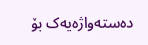دەستەواژەیەک بۆ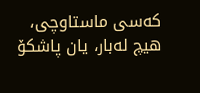کەسی ماستاوچی، هیچ لەبار، یان پاشکۆ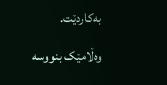بەکاردێت.

وەڵامێک بنووسە